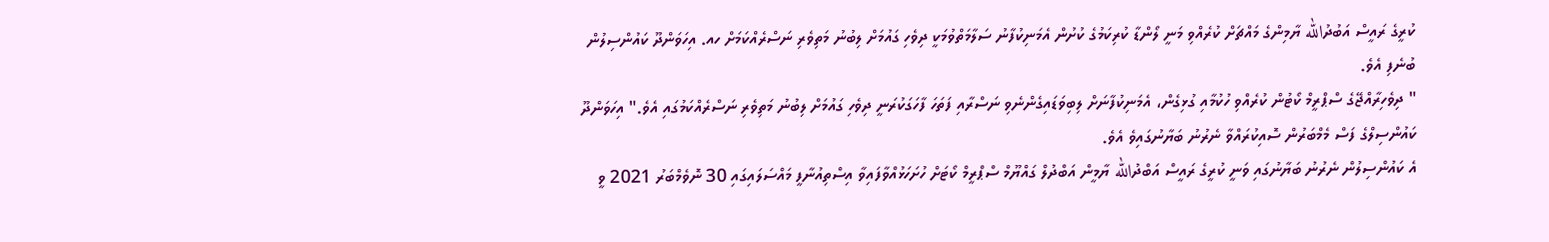ކުރީގެ ރައީސް އަބުދުالله ޔާމިންގެ މައްޗަށް ކުރެއްވި މަނީ ލޯންޑާ ކުރިކަމުގެ ކުށުން އެމަނިކުފާނު ސަލާމަތްވުމަކީ ދިވެހި ގައުމަށް ލިބުނު މަތިވެރި ނަސްރެއްކަމަށް ހއ. އިހަވަންދޫ ކައުންސިލުން ބުނެފި އެވެ.
" ދިވެހިރާއްޖޭގެ ސްޕްރީމް ކޯޓުން ކުރެއްވި ހުކުމާއި ގުޅިގެން، އެމަނިކުފާނަށް ލިބިވަޑައިގެންނެވި ނަސްރާއި ފަތަހަ ފާހަގަކުރަނީ ދިވެހި ގައުމަށް ލިބުނު މަތިވެރި ނަސްރެއްކަމުގައި އެވެ." އިހަވަންދޫ ކައުންސިލްގެ ފަސް މެމްބަރުން ސޮއިކުރައްވާ ނެރުނު ބަޔާނުގައިވެ އެވެ.
އެ ކައުންސިލުން ނެރުނު ބަޔާނުގައި ވަނީ ކުރީގެ ރައީސް އަބްދުالله ޔާމީން އަބްދުލް ގައްޔޫމް ސްޕްރީމް ކޯޓަށް ހުށަހަޅުއްވާފައިވާ އިސްތިއުނާފީ މައްސަލައިގައި 30 ނޮވެމްބަރު 2021 ވީ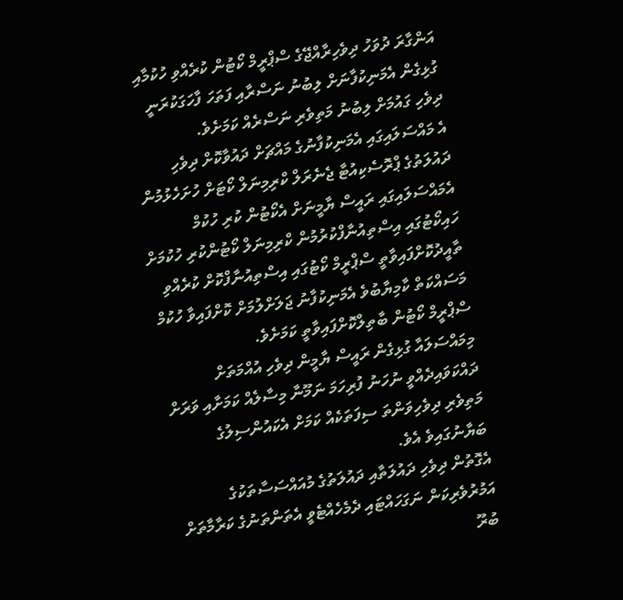އަންގާރަ ދުވަހު ދިވެހިރާއްޖޭގެ ސްޕްރީމް ކޯޓުން ކުރެއްވި ހުކުމާއި ގުޅިގެން އެމަނިކުފާނަށް ލިބުނު ނަސްރާއި ފަތަހަ ފާހަގަކުރަނީ ދިވެހި ގައުމަށް ލިބުނު މަތިވެރި ނަސްރެއް ކަމަށެވެ.
އެ މައްސަލައިގައި އެމަނިކުފާނުގެ މައްޗަށް ދައުވާކޮށް ދިވެހި ދައުލަތުގެ ޕްރޮސެކިއުޓާ ޖެނެރަލް ކްރިމިނަލް ކޯޓަށް ހުށަހެޅުމުން އެމައްސަލައިގައި ރައީސް ޔާމީނަށް އެކޯޓުން ކުރި ހުކުމް ހައިކޯޓުގައި އިސްތިއުނާފްކުރުމުން ކްރިމިނަލް ކޯޓުންކުރި ހުކުމަށް ތާއީދުކޮށްފައިވާތީ ސްޕްރީމް ކޯޓުގައި އިސްތިއުނާފްކޮށް ކުރެއްވި މަސައްކަތް ކާމިޔާބުވެ އެމަނިކުފާނު ޖަލަށްލުމަށް ކޮށްފައިވާ ހުކުމް ސްޕްރީމް ކޯޓުން ބާތިލްކޮށްފައިވާތީ ކަމަށެވެ.
މިމައްސަލައާ ގުޅިގެން ރައީސް ޔާމީން ދިވެހި އުއްމަތަށް ދައްކަވައިދެއްވީ ނުހަނު ފުރިހަމަ ނަމޫނާ މިސާލެއް ކަމަށާއި ވަރަށް މަތިވެރި ދިވެހިވަންތަ ސިފަތަކެއް ކަމަށް އެކައުންސިލުގެ ބަޔާނުގައިވެ އެވެ.
އެގޮތުން ދިވެހި ދައުލަތާއި ދައުލަތުގެ މުއައްސަސާތަކުގެ އަމުރުވެރިކަން ނަގަހައްޓައި ދެމެހެއްޓެވީ އެތަންތަނުގެ ކަރާމާތަށް ބުރޫ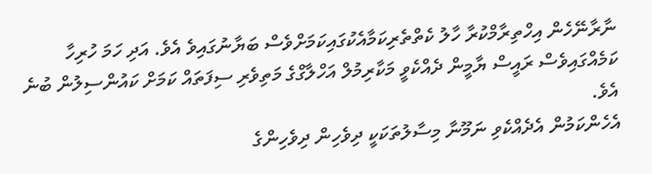ނާރާނޭހެން އިހްތިރާމްކުރާ ހާލު ކެތްތެރިކަމާއެކުގައިކަމަށްވެސް ބަޔާނުގައިވެ އެވެ. އަދި ހަމަ ހުރިހާ ކަމެއްގައިވެސް ރައީސް ޔާމީން ދެއްކެވީ މަކާރިމުލް އަހްލާގްގެ މަތިވެރި ސިފަތައް ކަމަށް ކައުންސިލުން ބުނެ އެވެ.
އެހެންކަމުން އެދެއްކެވި ނަމޫނާ މިސާލުތަކަކީ ދިވެހިން ދިވެހިންގެ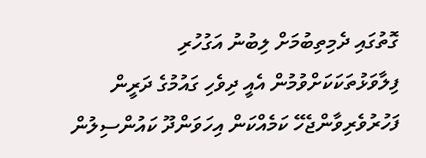ގޮތުގައި ދެމިތިބުމަށް ލިބުނު އަގުހުރި ފިލާވަޅުތަކަކަށްވުމުން އެއީ ދިވެހި ގައުމުގެ ދަރީން ފަހުރުވެރިވާންޖެހޭ ކަމެއްކަން އިހަވަންދޫ ކައުންސިލުން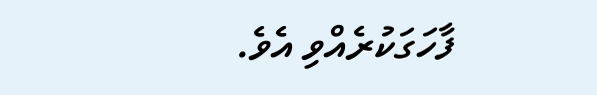ފާހަގަކުރެއްވި އެވެ.